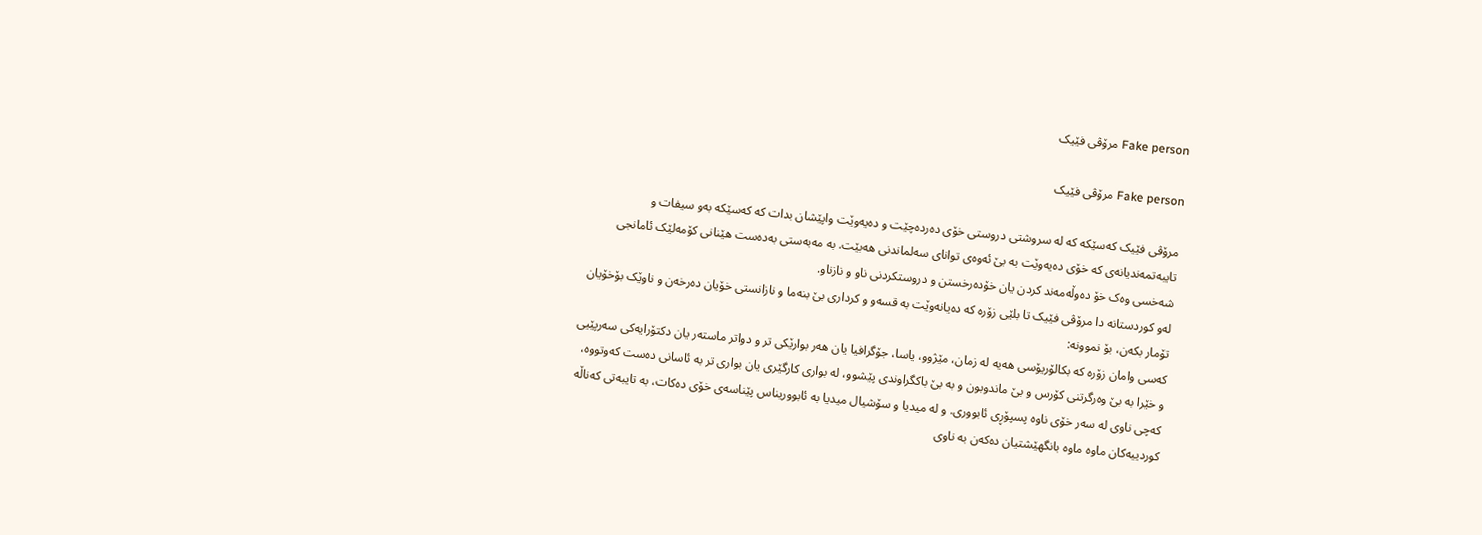Fake person مرۆڤی فێیک

Fake person مرۆڤی فێیک

مرۆڤی فێیک کەسێکە کە لە سروشتی دروستی خۆی دەردەچێت و دەیەوێت واپێشان بدات کە کەسێکە بەو سیفات و تایبەتمەندیانەی کە خۆی دەیەوێت بە بێ ئەوەی توانای سەلماندنی ھەبێت. بە مەبەستی بەدەست ھێنانی کۆمەلێک ئامانجی شەخسی وەک خۆ دەوڵەمەند کردن یان خۆدەرخستن و دروستکردنی ناو و نازناو.
لەو کوردستانە دا مرۆڤی فێیک تا بلێی زۆرە کە دەیانەوێت بە قسەو و کرداری بێ بنەما و نازانستی خۆیان دەرخەن و ناوێک بۆخۆیان تۆمار بکەن، بۆ نموونە:
کەسی وامان زۆرە کە بکالۆریۆسی ھەیە لە زمان، مێژوو، یاسا، جۆگرافیا یان ھەر بوارێکی تر و دواتر ماستەر یان دکتۆرایەکی سەرپێیی و خێرا بە بێ وەرگرتنی کۆرس و بێ ماندوبون و بە بێ باکگراوندی پێشوو، لە بواری کارگێری یان بواری تر بە ئاسانی دەست کەوتووە، کەچی ناوی لە سەر خۆی ناوە پسپۆڕی ئابووری. و لە میدیا و سۆشیال میدیا بە ئابووریناس پێناسەی خۆی دەکات، بە تایبەتی کەناڵە کوردییەکان ماوە ماوە بانگھێشتیان دەکەن بە ناوی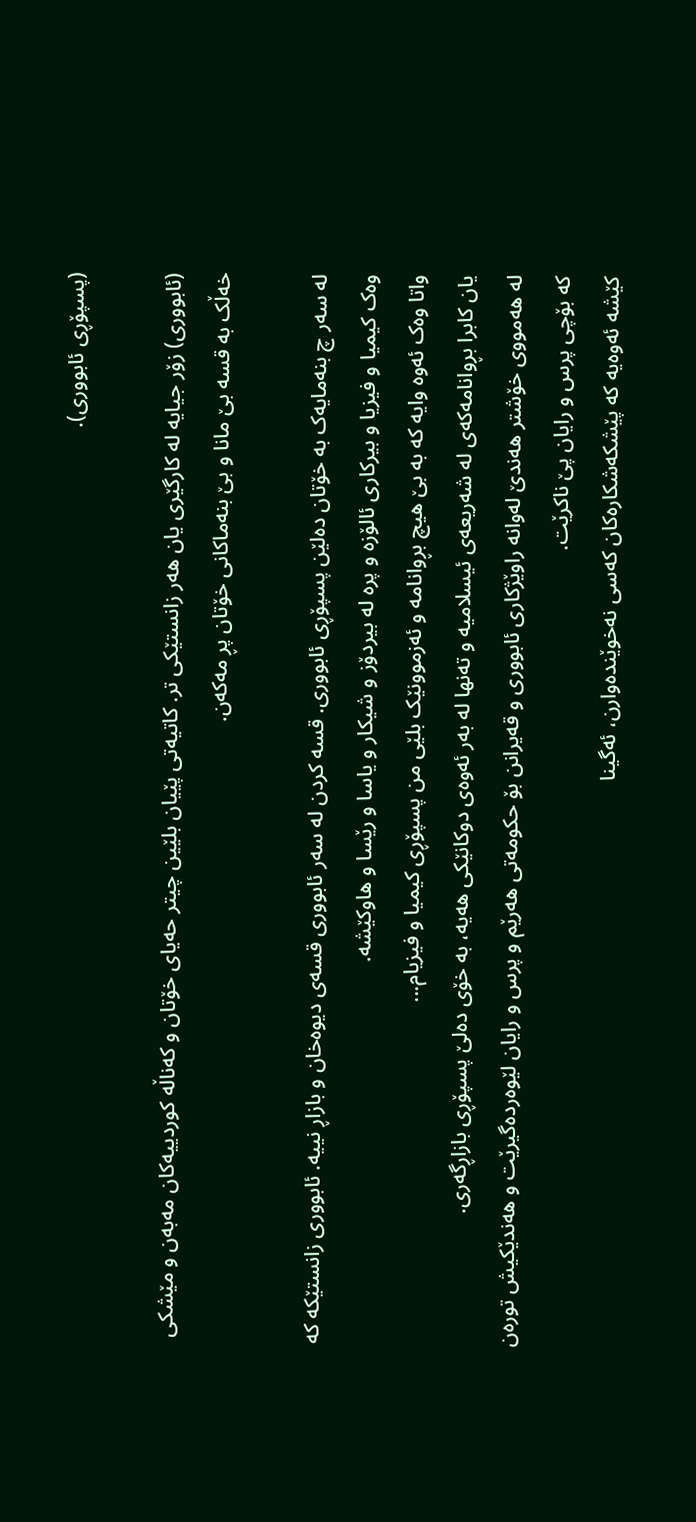(پسپۆڕی ئابووری).

(ئابووری) زۆر جیایە لە کارگێری یان ھەر زانستێکی تر. کاتیەتی پێیان بلێین چیتر حەیای خۆتان و کەناڵە کوردییەکان مەبەن و مێشکی خەڵک بە قسە بێ مانا و بێ بنەماکانی خۆتان پڕ مەکەن.

لە سەر چ بنەمایەک بە خۆتان دەلێن پسپۆڕی ئابووری. قسە کردن لە سەر ئابووری قسەی دیوەخان و بازاڕ نییە. ئابووری زانستێکە کە وەک کیمیا و فیزیا و بیرکاری ئالۆزە و پرە لە بیردۆز و شیکار و یاسا و رێسا و ھاوکێشە.
واتا وەک ئەوە وایە کە بە بێ ھیچ بڕوانامە و ئەزموونێک بلێی من پسپۆڕی کیمیا و فیزیام...
یان کابرا بڕوانامەکەی لە شەریعەی ئیسلامیە و تەنھا لە بەر ئەوەی دوکانێکی ھەیە، بە خۆی دەلێ پسپۆڕی بازاڕگەری.
لە ھەمووی خۆشتر ھەندێ لەوانە راوێژکاری ئابووری و قەیرانن بۆ حکومەتی ھەرێم و پرس و رایان لێوەردەگیرێت و ھەندێکیش تورەن کە بۆچی پرس و رایان پێ ناکرێت.
کێشە ئەوەیە کە پێشکەشکارەکان کەسی نەخوێندەوارن، ئەگینا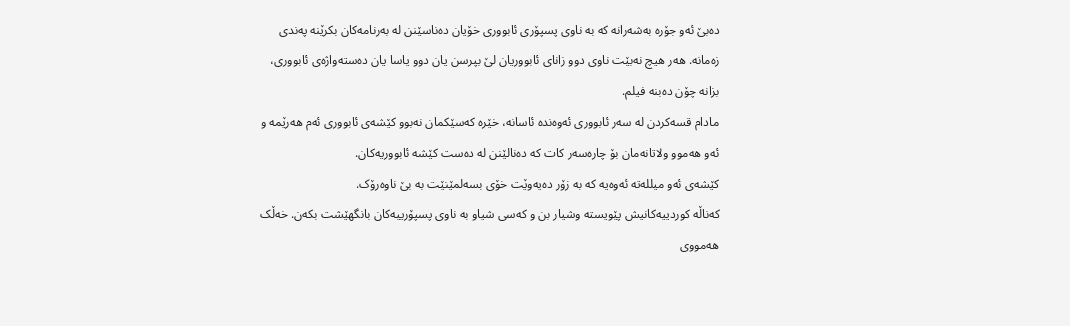دەبێ ئەو جۆرە بەشەرانە کە بە ناوی پسپۆری ئابووری خۆیان دەناسێنن لە بەرنامەکان بکرێنە پەندی زەمانە. ھەر ھیچ نەبێت ناوی دوو زانای ئابووریان لێ بپرسن یان دوو یاسا یان دەستەواژەی ئابووری، بزانە چۆن دەبنە فیلم.
مادام قسەکردن لە سەر ئابووری ئەوەندە ئاسانە، خێرە کەسێکمان نەبوو کێشەی ئابووری ئەم ھەرێمە و ئەو ھەموو ولاتانەمان بۆ چارەسەر کات کە دەنالێنن لە دەست کێشە ئابووریەکان.
کێشەی ئەو میللەتە ئەوەیە کە بە زۆر دەیەوێت خۆی بسەلمێنێت بە بێ ناوەرۆک.
کەناڵە کوردییەکانیش پێویستە وشیار بن و کەسی شیاو بە ناوی پسپۆرییەکان بانگھێشت بکەن. خەڵک ھەمووی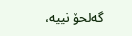گەلحۆ نییە،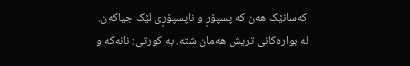کەسانێک ھەن کە پسپۆڕ و ناپسپۆڕی لێک جیاکەن.
لە بوارەکانی تریش ھەمان شتە. بە کورتی: نانەکە و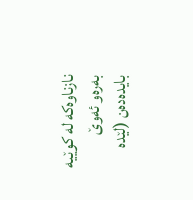نازناوەکە لە کوێیە بەرەو ئەوێ بایدەدەن (لێدە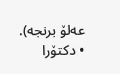عەلۆ برنجە).
• دکتۆرا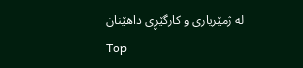لە ژمێریاری و کارگێڕی داھێنان
Top